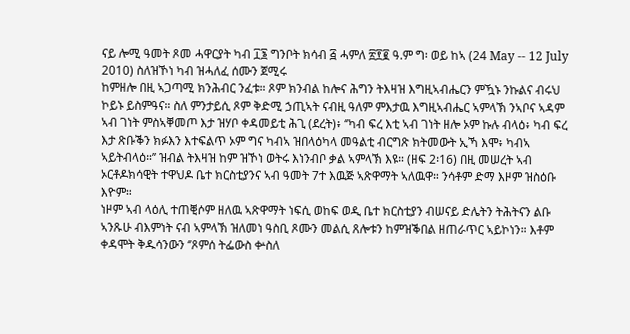ናይ ሎሚ ዓመት ጾመ ሓዋርያት ካብ ፲፮ ግንቦት ክሳብ ፭ ሓምለ ፳፻፪ ዓ.ም ግ፡ ወይ ከኣ (24 May -- 12 July 2010) ስለዝኾነ ካብ ዝሓለፈ ሰሙን ጀሚሩ
ከምዘሎ በዚ ኣጋጣሚ ክንሕብር ንፈቱ። ጾም ክንብል ከሎና ሕግን ትእዛዝ እግዚኣብሔርን ምዃኑ ንኩልና ብሩህ ኮይኑ ይስምዓና። ስለ ምንታይሲ ጾም ቅድሚ ኃጢኣት ናብዚ ዓለም ምእታዉ እግዚኣብሔር ኣምላኽ ንኣቦና ኣዳም ኣብ ገነት ምስኣቐመጦ እታ ዝሃቦ ቀዳመይቲ ሕጊ (ደረት)፥ ‘’ካብ ፍረ እቲ ኣብ ገነት ዘሎ ኦም ኩሉ ብላዕ፥ ካብ ፍረ እታ ጽቡቕን ክፉእን እተፍልጥ ኦም ግና ካብኣ ዝበላዕካላ መዓልቲ ብርግጽ ክትመውት ኢኻ እሞ፥ ካብኣ ኣይትብላዕ።’’ ዝብል ትእዛዝ ከም ዝኾነ ወትሩ እነንብቦ ቃል ኣምላኽ እዩ። (ዘፍ 2፡16) በዚ መሠረት ኣብ ኦርቶዶክሳዊት ተዋህዶ ቤተ ክርስቲያንና ኣብ ዓመት 7ተ እዉጅ ኣጽዋማት ኣለዉዋ። ንሳቶም ድማ እዞም ዝስዕቡ እዮም።
ነዞም ኣብ ላዕሊ ተጠቒሶም ዘለዉ ኣጽዋማት ነፍሲ ወከፍ ወዲ ቤተ ክርስቲያን ብሠናይ ድሌትን ትሕትናን ልቡ ኣንጹሁ ብእምነት ናብ ኣምላኽ ዝለመነ ዓስቢ ጾሙን መልሲ ጸሎቱን ከምዝቕበል ዘጠራጥር ኣይኮነን። እቶም ቀዳሞት ቅዱሳንውን ‘’ጾምሰ ትፌውስ ቍስለ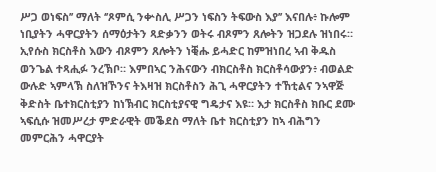ሥጋ ወነፍስ’’ ማለት ‘’ጾምሲ ንቍስሊ ሥጋን ነፍስን ትፍውስ እያ’’ እናበሉ፥ ኩሎም ነቢያትን ሓዋርያትን ሰማዕታትን ጻድቃንን ወትሩ ብጾምን ጸሎትን ዝጋደሉ ዝነበሩ። ኢየሱስ ክርስቶስ እውን ብጾምን ጸሎትን ነቒሑ ይሓድር ከምዝነበረ ኣብ ቅዱስ ወንጌል ተጻሒፉ ንረኽቦ። እምበኣር ንሕናውን ብክርስቶስ ክርስቶሳውያን፥ ብወልድ ውሉድ ኣምላኽ ስለዝኾንና ትእዛዝ ክርስቶስን ሕጊ ሓዋርያትን ተኸቲልና ንኣዋጅ ቅድስት ቤተክርስቲያን ከነኽብር ክርስቲያናዊ ግዴታና እዩ። እታ ክርስቶስ ክቡር ደሙ ኣፍሲሱ ዝመሥረታ ምድራዊት መቕደስ ማለት ቤተ ክርስቲያን ከኣ ብሕግን መምርሕን ሓዋርያት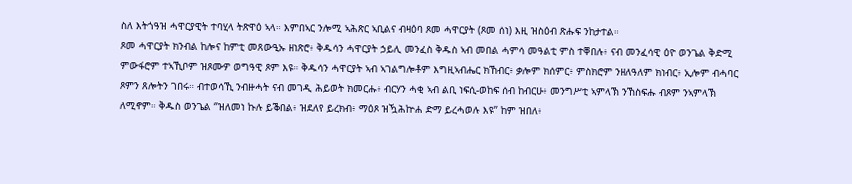ስለ እትጎዓዝ ሓዋርያዊት ተባሂላ ትጽዋዕ ኣላ። እምበኣር ንሎሚ ኣሕጽር ኣቢልና ብዛዕባ ጾመ ሓዋርያት (ጾመ ሰነ) እዚ ዝስዕብ ጽሑፍ ንከታተል።
ጾመ ሓዋርያት ክንብል ከሎና ከምቲ መጸውዒኡ ዘነጽሮ፥ ቅዱሳን ሓዋርያት ኃይሊ መንፈስ ቅዱስ ኣብ መበል ሓምሳ መዓልቲ ምስ ተቐበሉ፥ ናብ መንፈሳዊ ዕዮ ወንጌል ቅድሚ ምውፋሮም ተኣኺቦም ዝጾሙዎ ወግዓዊ ጾም እዩ። ቅዱሳን ሓዋርያት ኣብ ኣገልግሎቶም እግዚኣብሔር ክኸብር፥ ቃሎም ክሰምር፥ ምስክሮም ንዘለዓለም ክነብር፥ ኢሎም ብሓባር ጾምን ጸሎትን ገበሩ። ብተወሳኺ ንብዙሓት ናብ መገዲ ሕይወት ክመርሑ፥ ብርሃን ሓቂ ኣብ ልቢ ነፍሲ-ወከፍ ሰብ ከብርሁ፥ መንግሥቲ ኣምላኽ ንኸስፍሑ ብጾም ንኣምላኽ ለሚኖም። ቅዱስ ወንጌል ‘’ዝለመነ ኩሉ ይቕበል፥ ዝደለየ ይረክብ፥ ማዕጾ ዝዃሕኵሐ ድማ ይረሓወሉ እዩ’’ ከም ዝበለ፥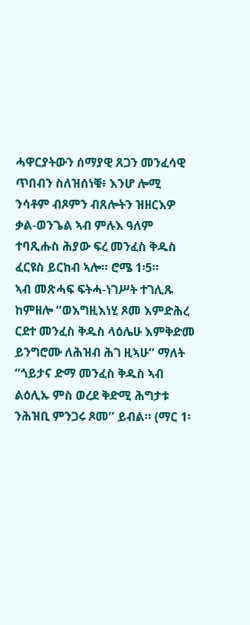ሓዋርያትውን ሰማያዊ ጸጋን መንፈሳዊ ጥበብን ስለዝሰነቑ፥ እንሆ ሎሚ ንሳቶም ብጾምን ብጸሎትን ዝዘርእዎ ቃል-ወንጌል ኣብ ምሉእ ዓለም ተባጺሑስ ሕያው ፍረ መንፈስ ቅዱስ ፈርዩስ ይርከብ ኣሎ። ሮሜ 1፡5።
ኣብ መጽሓፍ ፍትሓ-ነገሥት ተገሊጹ ከምዘሎ ‘’ወእግዚእነሂ ጾመ እምድሕረ ርደተ መንፈስ ቅዱስ ላዕሌሁ እምቅድመ ይንግሮሙ ለሕዝብ ሕገ ዚኣሁ’’ ማለት ‘’ጎይታና ድማ መንፈስ ቅዱስ ኣብ ልዕሊኡ ምስ ወረደ ቅድሚ ሕግታቱ ንሕዝቢ ምንጋሩ ጾመ’’ ይብል። (ማር 1፡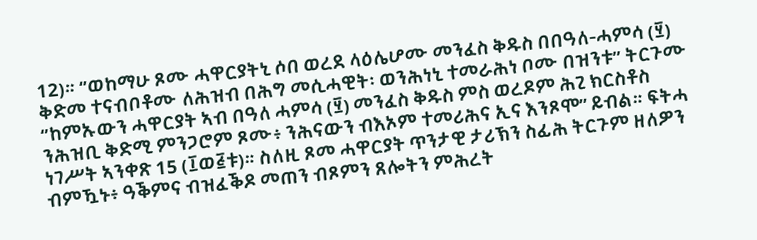12)። ‘’ወከማሁ ጾሙ ሓዋርያትኒ ሶበ ወረደ ላዕሌሆሙ መንፈስ ቅዱስ በበዓለ-ሓምሳ (፶) ቅድመ ተናብቦቶሙ ለሕዝብ በሕግ መሲሓዊት፡ ወንሕነኒ ተመራሕነ ቦሙ በዝንቱ’’ ትርጉሙ ‘’ከምኡውን ሓዋርያት ኣብ በዓለ ሓምሳ (፶) መንፈስ ቅዱስ ምስ ወረዶም ሕጊ ክርስቶስ ንሕዝቢ ቅድሚ ምንጋሮም ጾሙ፥ ንሕናውን ብእኦም ተመሪሕና ኢና እንጾሞ’’ ይብል። ፍትሓ ነገሥት ኣንቀጽ 15 (፲ወ፭ቱ)። ስለዚ ጾመ ሓዋርያት ጥንታዊ ታሪኽን ስፊሕ ትርጉም ዘለዎን ብምዃኑ፥ ዓቕምና ብዝፈቕዶ መጠን ብጾምን ጸሎትን ምሕረት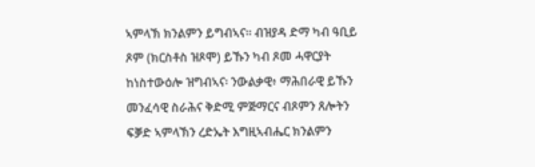ኣምላኽ ክንልምን ይግብኣና። ብዝያዳ ድማ ካብ ዓቢይ ጾም (ክርስቶስ ዝጾሞ) ይኹን ካብ ጾመ ሓዋርያት ከነስተውዕሎ ዝግብኣና፡ ንውልቃዊ፥ ማሕበራዊ ይኹን መንፈሳዊ ስራሕና ቅድሚ ምጅማርና ብጾምን ጸሎትን ፍቓድ ኣምላኽን ረድኤት እግዚኣብሔር ክንልምን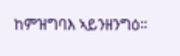ከምዝግባእ ኣይንዘንግዕ።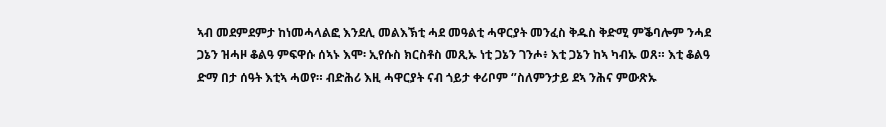ኣብ መደምደምታ ከነመሓላልፎ እንደሊ መልእኽቲ ሓደ መዓልቲ ሓዋርያት መንፈስ ቅዱስ ቅድሚ ምቕባሎም ንሓደ ጋኔን ዝሓዞ ቆልዓ ምፍዋሱ ሰኣኑ እሞ፡ ኢየሱስ ክርስቶስ መጺኡ ነቲ ጋኔን ገንሖ፥ እቲ ጋኔን ከኣ ካብኡ ወጸ። እቲ ቆልዓ ድማ በታ ሰዓት እቲኣ ሓወየ። ብድሕሪ እዚ ሓዋርያት ናብ ጎይታ ቀሪቦም ‘’ስለምንታይ ደኣ ንሕና ምውጽኡ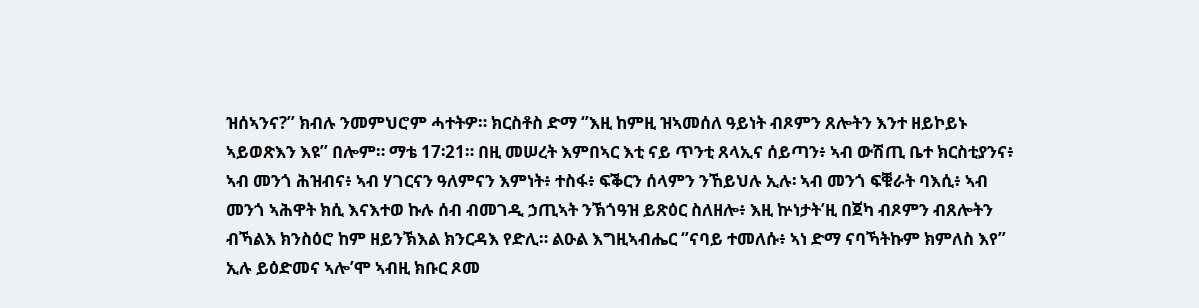ዝሰኣንና?’’ ክብሉ ንመምህሮም ሓተትዎ። ክርስቶስ ድማ ‘’እዚ ከምዚ ዝኣመሰለ ዓይነት ብጾምን ጸሎትን እንተ ዘይኮይኑ ኣይወጽእን እዩ’’ በሎም። ማቴ 17፡21። በዚ መሠረት እምበኣር እቲ ናይ ጥንቲ ጸላኢና ሰይጣን፥ ኣብ ውሽጢ ቤተ ክርስቲያንና፥ ኣብ መንጎ ሕዝብና፥ ኣብ ሃገርናን ዓለምናን እምነት፥ ተስፋ፥ ፍቕርን ሰላምን ንኸይህሉ ኢሉ፡ ኣብ መንጎ ፍቑራት ባእሲ፥ ኣብ መንጎ ኣሕዋት ክሲ እናእተወ ኩሉ ሰብ ብመገዲ ኃጢኣት ንኽጎዓዝ ይጽዕር ስለዘሎ፥ እዚ ኵነታት’ዚ በጀካ ብጾምን ብጸሎትን ብኻልእ ክንስዕሮ ከም ዘይንኽእል ክንርዳእ የድሊ። ልዑል እግዚኣብሔር ‘’ናባይ ተመለሱ፥ ኣነ ድማ ናባኻትኩም ክምለስ እየ’’ ኢሉ ይዕድመና ኣሎ’ሞ ኣብዚ ክቡር ጾመ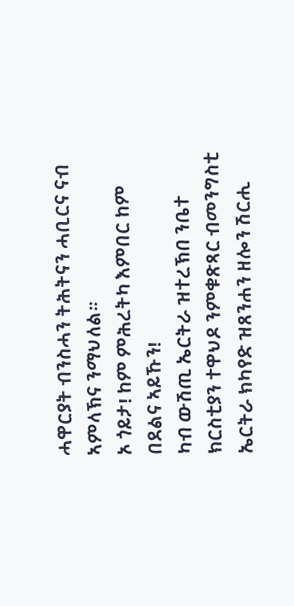ሓዋርያት ብንስሓን ትሕትናን ሓቢርና ናብ ኣምላኽና ንማህለል።
ኦ ጎይታ! ከም ምሕረትካ እምበር ከም በደልና ኣይኹን!
ካብ ውሽጢ ኤርትራ ዝተረኽበ ንቤተ ክርስቲያን ተዋህዶ ንምቁጽጻር ብመንግስቲ ኤርትራ ክካየድ ዝጸንሐን ዘሎን ሽርሒ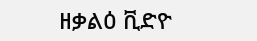ዘቃልዕ ቪድዮ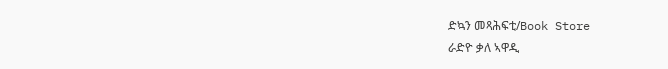ድኳን መጻሕፍቲ/Book Store
ራድዮ ቃለ ኣዋዲ